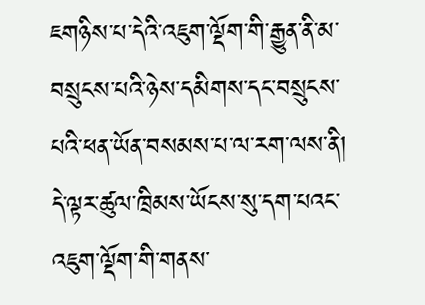ཇགཉིས་པ་དེའི་འཇུག་ལྡོག་གི་རྒྱུན་ནི་མ་བསྲུངས་པའི་ཉེས་དམིགས་དང་བསྲུངས་པའི་ཕན་ཡོན་བསམས་པ་ལ་རག་ལས་ནི། དེ་ལྟར་ཚུལ་ཁྲིམས་ཡོངས་སུ་དག་པའང་འཇུག་ལྡོག་གི་གནས་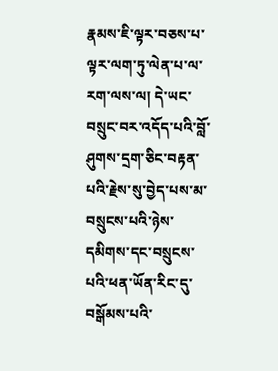རྣམས་ཇི་ལྟར་བཅས་པ་ལྟར་ལག་ཏུ་ལེན་པ་ལ་རག་ལས་ལ། དེ་ཡང་བསྲུང་བར་འདོད་པའི་བློ་ཤུགས་དྲག་ཅིང་བརྟན་པའི་རྗེས་སུ་བྱེད་པས་མ་བསྲུངས་པའི་ཉེས་དམིགས་དང་བསྲུངས་པའི་ཕན་ཡོན་རིང་དུ་བསྒོམས་པའི་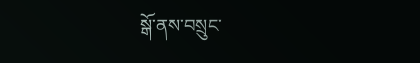སྒོ་ནས་བསྲུང་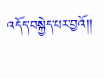འདོད་བསྐྱེད་པར་བྱའོ།།